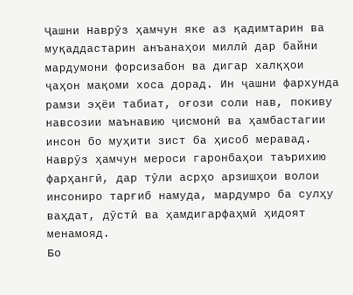Ҷашни Наврӯз ҳамчун яке аз қадимтарин ва муқаддастарин анъанаҳои миллӣ дар байни мардумони форсизабон ва дигар халқҳои ҷаҳон мақоми хоса дорад. Ин ҷашни фархунда рамзи эҳёи табиат, оғози соли нав, покиву навсозии маънавию ҷисмонӣ ва ҳамбастагии инсон бо муҳити зист ба ҳисоб меравад. Наврӯз ҳамчун мероси гаронбаҳои таърихию фарҳангӣ, дар тӯли асрҳо арзишҳои волои инсониро тарғиб намуда, мардумро ба сулҳу ваҳдат, дӯстӣ ва ҳамдигарфаҳмӣ ҳидоят менамояд.
Бо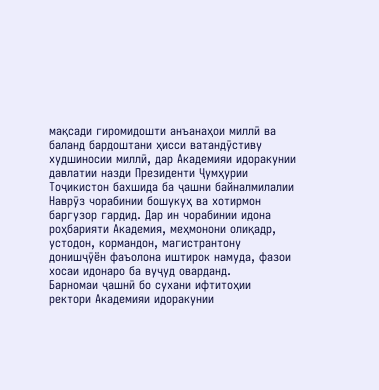мақсади гиромидошти анъанаҳои миллӣ ва баланд бардоштани ҳисси ватандӯстиву худшиносии миллӣ, дар Академияи идоракунии давлатии назди Президенти Ҷумҳурии Тоҷикистон бахшида ба ҷашни байналмилалии Наврӯз чорабинии бошукуҳ ва хотирмон баргузор гардид. Дар ин чорабинии идона роҳбарияти Академия, меҳмонони олиқадр, устодон, кормандон, магистрантону донишҷӯён фаъолона иштирок намуда, фазои хосаи идонаро ба вуҷуд оварданд.
Барномаи ҷашнӣ бо сухани ифтитоҳии ректори Академияи идоракунии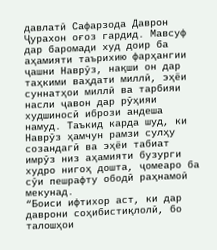давлатӣ Сафарзода Даврон Ҷурахон оғоз гардид. Мавсуф дар баромади худ доир ба аҳамияти таърихию фарҳангии ҷашни Наврӯз, нақши он дар таҳкими ваҳдати миллӣ, эҳёи суннатҳои миллӣ ва тарбияи насли ҷавон дар рӯҳияи худшиносӣ ибрози андеша намуд. Таъкид карда шуд, ки Наврӯз ҳамчун рамзи сулҳу созандагӣ ва эҳёи табиат имрӯз низ аҳамияти бузурги худро нигоҳ дошта, ҷомеаро ба сӯи пешрафту ободӣ раҳнамоӣ мекунад.
“Боиси ифтихор аст, ки дар даврони соҳибистиқлолӣ, бо талошҳои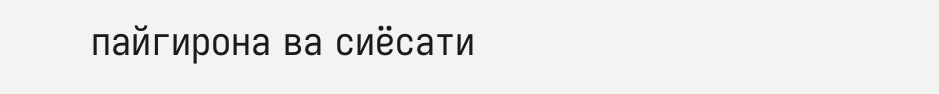пайгирона ва сиёсати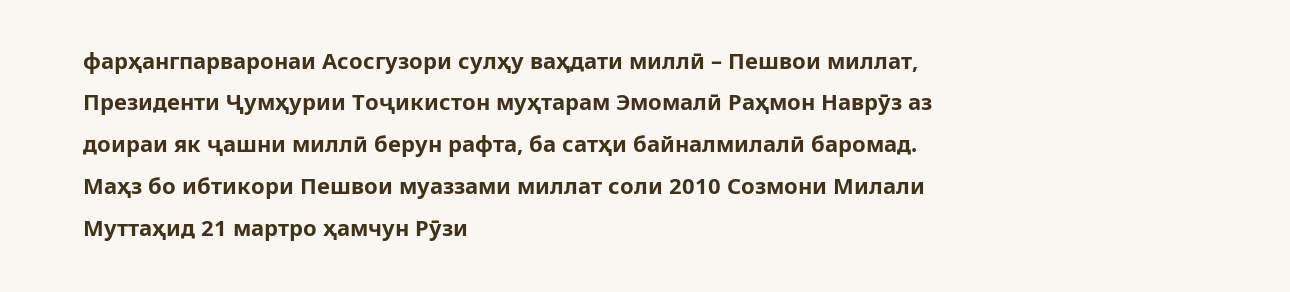фарҳангпарваронаи Асосгузори сулҳу ваҳдати миллӣ – Пешвои миллат, Президенти Ҷумҳурии Тоҷикистон муҳтарам Эмомалӣ Раҳмон Наврӯз аз доираи як ҷашни миллӣ берун рафта, ба сатҳи байналмилалӣ баромад. Маҳз бо ибтикори Пешвои муаззами миллат соли 2010 Созмони Милали Муттаҳид 21 мартро ҳамчун Рӯзи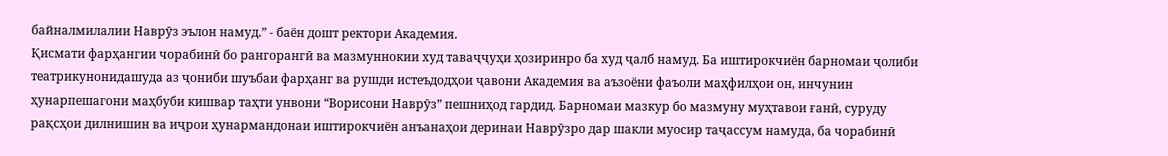байналмилалии Наврӯз эълон намуд.” - баён дошт ректори Академия.
Қисмати фарҳангии чорабинӣ бо рангорангӣ ва мазмуннокии худ таваҷҷуҳи ҳозиринро ба худ ҷалб намуд. Ба иштирокчиён барномаи ҷолиби театрикунонидашуда аз ҷониби шуъбаи фарҳанг ва рушди истеъдодҳои ҷавони Академия ва аъзоёни фаъоли маҳфилҳои он, инчунин ҳунарпешагони маҳбуби кишвар таҳти унвони “Ворисони Наврӯз” пешниҳод гардид. Барномаи мазкур бо мазмуну муҳтавои ғанӣ, суруду рақсҳои дилнишин ва иҷрои ҳунармандонаи иштирокчиён анъанаҳои деринаи Наврӯзро дар шакли муосир таҷассум намуда, ба чорабинӣ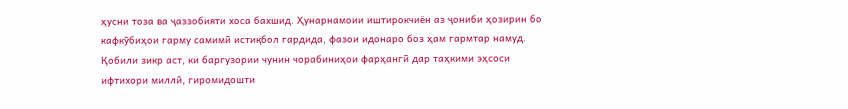ҳусни тоза ва ҷаззобияти хоса бахшид. Ҳунарнамоии иштирокчиён аз ҷониби ҳозирин бо кафкӯбиҳои гарму самимӣ истиқбол гардида, фазои идонаро боз ҳам гармтар намуд.
Қобили зикр аст, ки баргузории чунин чорабиниҳои фарҳангӣ дар таҳкими эҳсоси ифтихори миллӣ, гиромидошти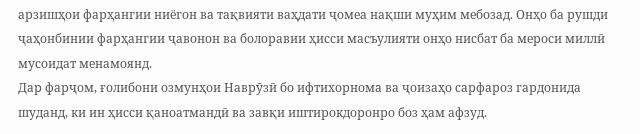арзишҳои фарҳангии ниёгон ва тақвияти ваҳдати ҷомеа нақши муҳим мебозад. Онҳо ба рушди ҷаҳонбинии фарҳангии ҷавонон ва болоравии ҳисси масъулияти онҳо нисбат ба мероси миллӣ мусоидат менамоянд.
Дар фарҷом, ғолибони озмунҳои Наврӯзӣ бо ифтихорнома ва ҷоизаҳо сарфароз гардонида шуданд, ки ин ҳисси қаноатмандӣ ва завқи иштирокдоронро боз ҳам афзуд.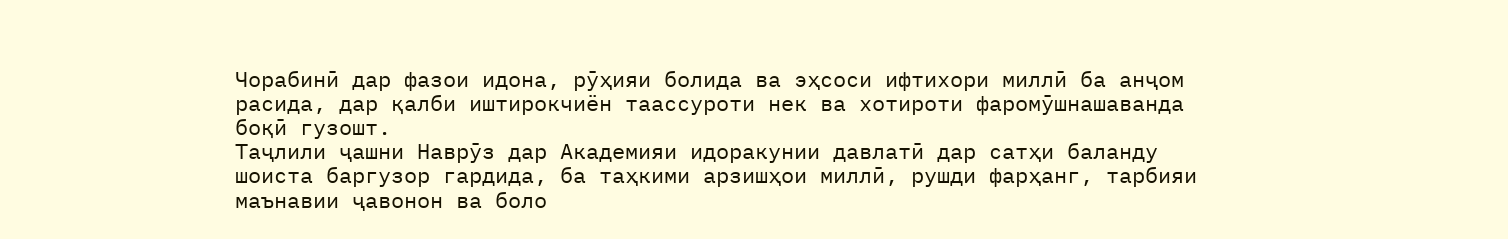Чорабинӣ дар фазои идона, рӯҳияи болида ва эҳсоси ифтихори миллӣ ба анҷом расида, дар қалби иштирокчиён таассуроти нек ва хотироти фаромӯшнашаванда боқӣ гузошт.
Таҷлили ҷашни Наврӯз дар Академияи идоракунии давлатӣ дар сатҳи баланду шоиста баргузор гардида, ба таҳкими арзишҳои миллӣ, рушди фарҳанг, тарбияи маънавии ҷавонон ва боло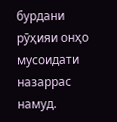бурдани рӯҳияи онҳо мусоидати назаррас намуд.